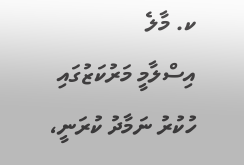ކ. މާލެ
އިސްލާމީ މަރުކަޒުގައި ހުކުރު ނަމާދު ކުރަނީ،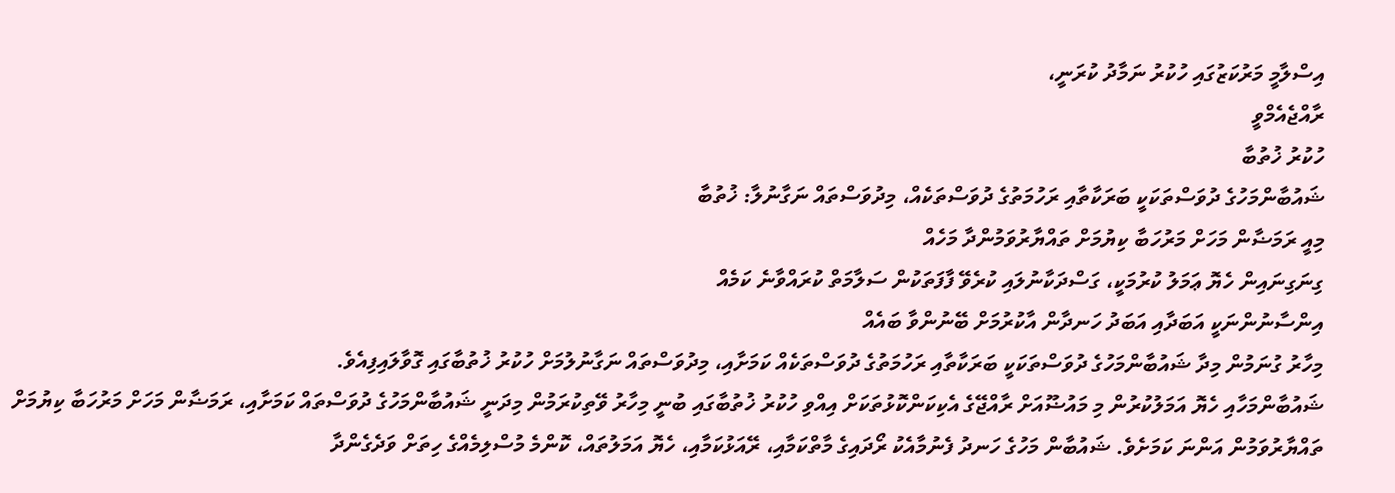އިސްލާމީ މަރުކަޒުގައި ހުކުރު ނަމާދު ކުރަނީ،
ރާއްޖެއެމްވީ
ހުކުރު ޚުތުބާ
ޝައުބާންމަހުގެ ދުވަސްތަކަކީ ބަރަކާތާއި ރަހުމަތުގެ ދުވަސްތަކެއް، މިދުވަސްތައް ނަގާނުލާ: ޚުތުބާ
މިއީ ރަމަޟާން މަހަށް މަރުހަބާ ކިޔުމަށް ތައްޔާރުވަމުންދާ މަހެއް
ގިނަގިނައިން ހެޔޮ ޢަމަލު ކުރުމަކީ، ގަސްދަކާނުލައި ކުރެވޭ ފާފަތަކުން ސަލާމަތް ކުރައްވާނެ ކަމެއް
އިންސާނުންނަކީ އަބަދާއި އަބަދު ހަނދާން އާކުރުމަށް ބޭނުންވާ ބައެއް
މިހާރު ގުނަމުން މިދާ ޝައުބާންމަހުގެ ދުވަސްތަކަކީ ބަރަކާތާއި ރަހުމަތުގެ ދުވަސްތަކެއް ކަމަށާއި، މިދުވަސްތައް ނަގާނުލުމަށް ހުކުރު ޚުތުބާގައި ގޮވާލައިފިއެވެ.
ޝައުބާންމަހާއި ހެޔޮ އަމަލުކުރުން މި މައުޟޫއަށް ރާއްޖޭގެ އެކިކަންކޮޅުތަކަށް އިއްވި ހުކުރު ޚުތުބާގައި ބުނީ މިހާރު ވޭތިކުރަމުން މިދަނީ ޝައުބާންމަހުގެ ދުވަސްތައް ކަމަށާއި، ރަމަޟާން މަހަށް މަރުހަބާ ކިޔުމަށް ތައްޔާރުވަމުން އަންނަ ކަމަށެވެ. ޝައުބާން މަހުގެ ހަނދު ފެނުމާއެކު ރޯދައިގެ މާތްކަމާއި، ރޭއަޅުކަމާއި، ހެޔޮ އަމަލުތައް، ކޮންމެ މުސްލިމެއްގެ ހިތަށް ވަދެގެންދާ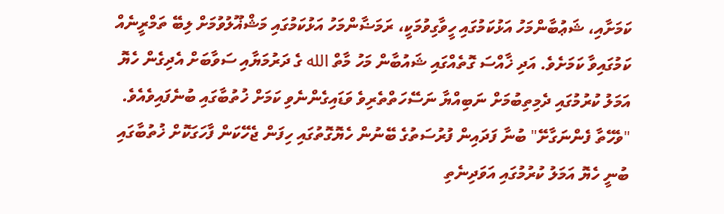ކަމަށާއި، ޝަޢުބާންމަހު އަޅުކަމުގައި ހީވާގިވުމަކީ، ރަމަޟާންމަހު އަޅުކަމުގައި މަޝްޣޫލުވުމަށް ލިބޭ ތަމްރީނެއް ކަމުގައިވާ ކަމަށެވެ. އަދި ޚާއްސަ ގޮތެއްގައި ޝައުބާން މަހު މާތް الله ގެ ދަރުމަޔާއި ސަވާބަށް އެދިގެން ހެޔޮ އަމަލު ކުރުމުގައި ދެމިތިބުމަށް ނަބިއްޔާ ނަސޭހަތްތެރިވެ ވަޑައިގެންނެވި ކަމަށް ޚުތުބާގައި ބުނެފައިވެއެވެ.
"ވެހޭތާ ފެންނަގާށޭ" ބުނާ ފަދައިން ފުރުސަތުގެ ބޭނުން ހެޔޮގޮތުގައި ހިފަން ޖެހޭކަން ފާހަގަކޮށް ޚުތުބާގައި ބުނީ ހެޔޮ އަމަލު ކުރުމުގައި އަވަދިނެތި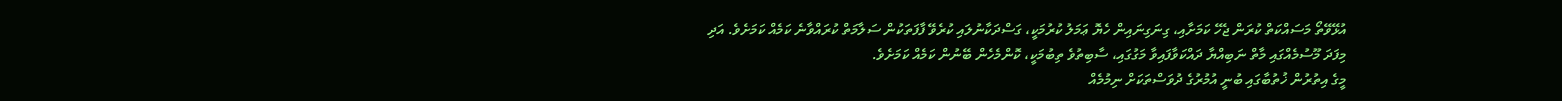އުޅޭވޭތޯ މަސައްކަތް ކުރަން ޖެހޭ ކަމަށާއި، ގިނަގިނައިން ހެޔޮ ޢަމަލު ކުރުމަކީ، ގަސްދަކާނުލައި ކުރެވޭ ފާފަތަކުން ސަލާމަތް ކުރައްވާނެ ކަމެއް ކަމަށެވެ. އަދި މިފަދަ މޫސުމެއްގައި މާތް ނަބިއްޔާ ދައްކަވާފައިވާ މަގުގައި، ސާބިތުވެ ތިބުމަކީ، ކޮންމެހެން ބޭނުން ކަމެއް ކަމަށެވެ.
މީގެ އިތުރުން ޚުތުބާގައި ބުނީ އުމުރުގެ ދުވަސްތަކަށް ނިމުމެއް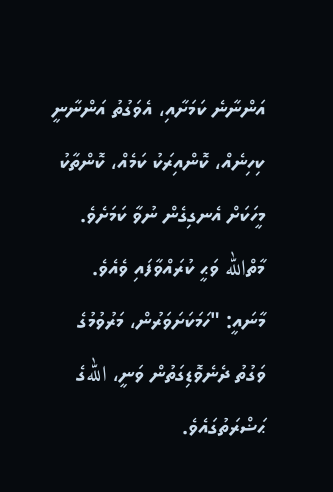އަންނާނެ ކަމަށާއި، އެވަގުތު އަންނާނީ ކިހިނެއް، ކޮންއިރަކު ކަމެއް، ކޮންތާކު މީހަކަށް އެނގިގެން ނުވާ ކަމަށެވެ.
މާތްالله ވަޙީ ކުރައްވާފައި ވެއެވެ. މާނައީ: "ހަމަކަށަވަރުން، މަރުވުމުގެ ވަގުތު ދެނެވޮޑިގަތުން ވަނީ، اللهގެ ޙަޟްރަތުގައެވެ.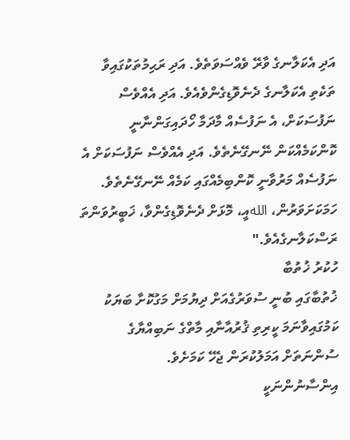އަދި އެކަލާނގެ ވާރޭ ވެއްސަވަތެވެ. އަދި ރަޙިމުތަކުގައިވާ ތަކެތި އެކަލާނގެ ދެނެވޮޑިގެންވެއެވެ. އަދި އެއްވެސް ނަފުސަކަށް، އެ ނަފުސެއް މާދަމާ ހޯދައިގަންނާނީ ކޮންކަމެއްކަން ނޭނގޭނެތެވެ. އަދި އެއްވެސް ނަފުސަކަށް އެ ނަފުސެއް މަރުވާނީ ކޮންބިމެއްގައި ކަމެއް ނޭނގޭނެތެވެ. ހަމަކަށަވަރުން، اللهއީ، މޮޅަށް ދެނެވޮޑިގެންވާ، ޚަބީރުވަންތަ ރަސްކަލާނގެއެވެ."
ހުކުރު ޚުތުބާ
ޚުތުބާގައި ބުނީ ސުވަރުގެއަށް ދިޔުމަށް މަގުކޮށާ ބަޔަކު ކަމުގައިވާނަމަ ކީރިތި ޤުރުއާނާއި މާތްގެ ނަބިއްޔާގެ ސުންނަތަށް އަމަލުކުރަން ޖެހޭ ކަމަށެވެ.
އިންސާނުންނަކީ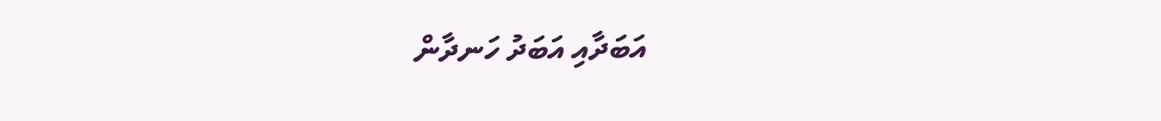އަބަދާއި އަބަދު ހަނދާން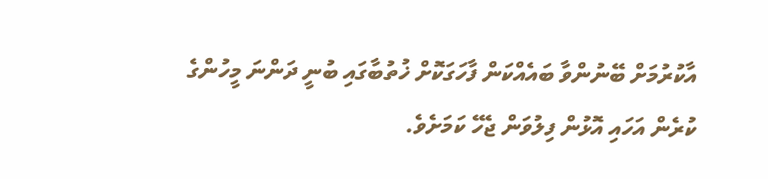އާކުރުމަށް ބޭނުންވާ ބައެއްކަން ފާހަގަކޮށް ޚުތުބާގައި ބުނީ ދަންނަ މީހުންގެ ކުރެން އަހައި އޮޅުން ފިލުވަން ޖެހޭ ކަމަށެވެ.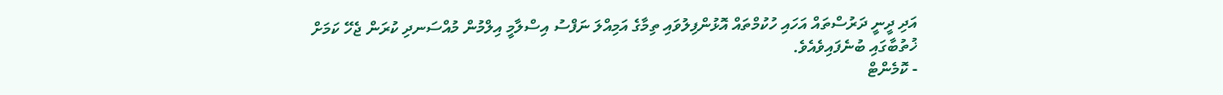އަދި ދީނީ ދަރުސްތައް އަހައި ހުކުމްތައް އޮޅުންފިލުވައި ތިމާގެ އަމިއްލަ ނަފްސު އިސްލާމީ އިލްމުން މުއްސަނދި ކުރަން ޖެހޭ ކަމަށް ޚުތުބާގައި ބުނެފައިވެއެވެ.
- ކޮމެންޓް